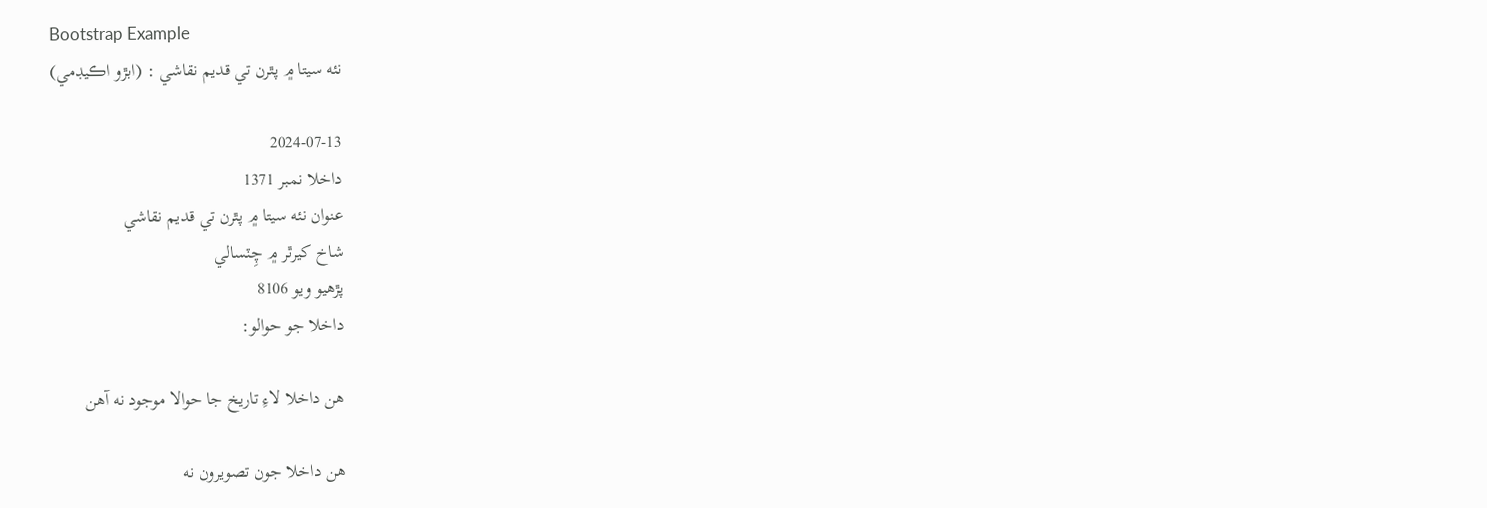Bootstrap Example
نئه سيتا ۾ پٿرن تي قديم نقاشي : (ابڙو اڪيڊمي)

2024-07-13
داخلا نمبر 1371
عنوان نئه سيتا ۾ پٿرن تي قديم نقاشي
شاخ کيرٿر ۾ چِٽسالي
پڙهيو ويو 8106
داخلا جو حوالو:

هن داخلا لاءِ تاريخ جا حوالا موجود نه آهن

هن داخلا جون تصويرون نه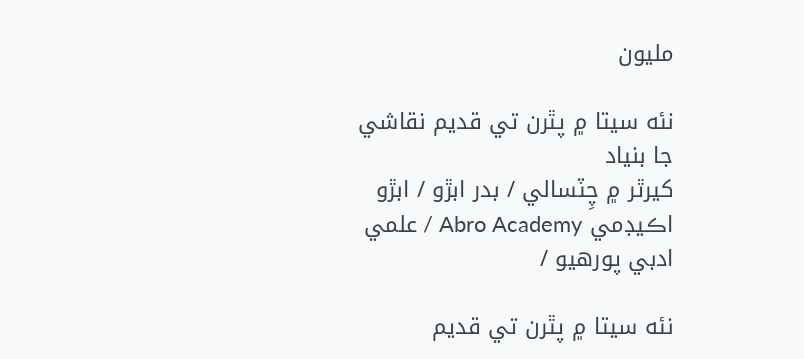مليون

نئه سيتا ۾ پٿرن تي قديم نقاشي جا بنياد
کيرٿر ۾ چِٽسالي / بدر ابڙو / ابڙو اڪيڊمي Abro Academy / علمي ادبي پورهيو /

نئه سيتا ۾ پٿرن تي قديم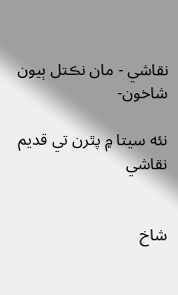نقاشي - مان نڪتل ٻيون شاخون-

نئه سيتا ۾ پٿرن تي قديم نقاشي


شاخ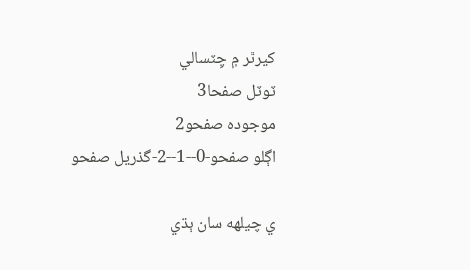کيرٿر ۾ چِٽسالي
ٽوٽل صفحا3
موجودہ صفحو2
اڳلو صفحو-0--1--2-گذريل صفحو

ي چيلھه سان ٻڌي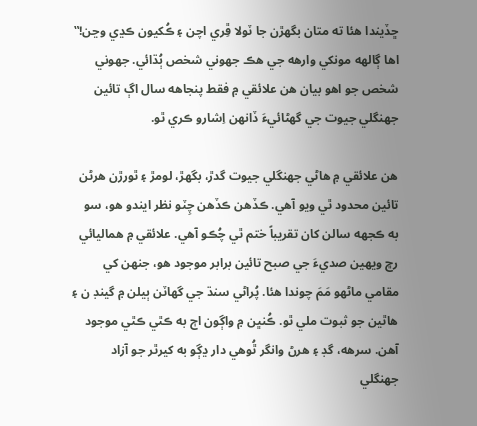ڇڏيندا ھئا ته متان بگھڙن جا ٽولا ڦِري اچن ۽ ڪُکيون ڪڍي وڃن!‟ اھا ڳالھه مونکي وارھه جي ھڪ جھوني شخص ٻُڌائي. جھوني شخص جو اھو بيان ھن علائقي ۾ فقط پنجاھه سال اڳ تائين جھنگلي جيوت جي گھڻائيءَ ڏانھن اِشارو ڪري ٿو.

ھن علائقي ۾ ھاڻي جھنگلي جيوت گدڙ، بگھڙ، لومڙ ۽ ٿورڙن ھرڻن تائين محدود ٿي ويو آھي. ڪڏھن ڪڏھن چِٽو نظر ايندو ھو، سو به ڪجھه سالن کان تقريباً ختم ٿي چُڪو آھي. علائقي ۾ ھماليائي رڇ ويھين صديءَ جي صبح تائين برابر موجود ھو، جنھن کي مقامي ماڻھو مَمَ چوندا ھئا. پُراڻي سنڌ جي گھاٽن ٻيلن ۾ گينڊ ن ۽ ھاٿين جو ثبوت ملي ٿو. ڪُنڀن ۾ واڳون اڄ به ڪٿي ڪٿي موجود آھن. سرھه، گڊ ۽ ھرڻ وانگر ٿُوھي دار ڍڳو به کيرٿر جو آزاد جهنگلي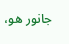جانور ھو،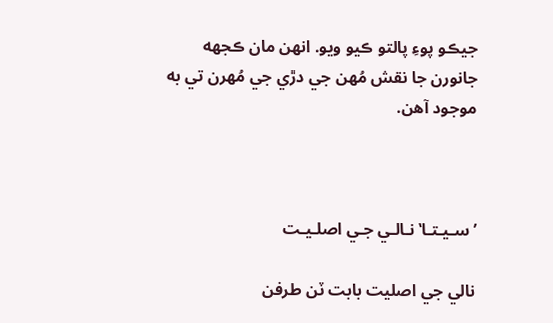جيڪو پوءِ پالتو ڪيو ويو. انھن مان ڪجهه جانورن جا نقش مُھن جي دڙي جي مُھرن تي به موجود آھن.



’ سـيـتـا‛ نـالـي جـي اصلـيـت

نالي جي اصليت بابت ٽن طرفن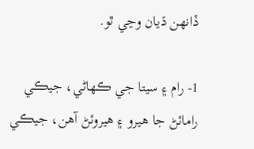ڏانھن ڌيان وڃي ٿو.

1- رام ۽ سيتا جي ڪھاڻي، جيڪي رامائڻ جا ھيرو ۽ ھيروئڻ آھن، جيڪي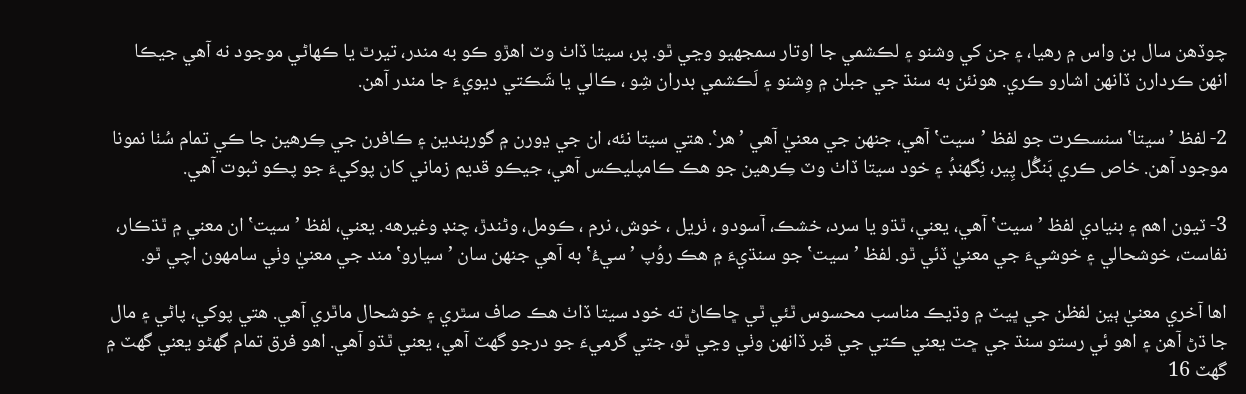چوڏھن سال بن واس ۾ رھيا، ۽ جن کي وشنو ۽ لڪشمي جا اوتار سمجھيو وڃي ٿو. پر، سيتا ڏاٺ وٽ اھڙو ڪو به مندر، تيرٿ يا ڪھاڻي موجود نه آھي جيڪا انھن ڪردارن ڏانھن اشارو ڪري. ھونئن به سنڌ جي جبلن ۾ وِشنو ۽ لَڪشمي بدران شِو ، ڪالي يا شَڪتي ديويءَ جا مندر آھن.

2- لفظ ’سيتا‛ سنسڪرت جو لفظ ’سيت‛ آھي، جنھن جي معنيٰ آھي ’ھر‛. ھتي سيتا نئه، ان جي ڍورن ۾ گوربندين ۽ ڪافرن جي ڪِرھين جا ڪي تمام سُٺا نمونا موجود آھن. خاص ڪري بَنگُل پِير، نِگھنڊُ ۽ خود سيتا ڏاٺ وٽ ڪِرھين جو ھڪ ڪامپليڪس آھي، جيڪو قديم زماني کان پوکيءَ جو پڪو ثبوت آھي.

3- ٽيون اھم ۽ بنيادي لفظ ’سيت‛ آھي، يعني، ٿڌو يا سرد، خشڪ، آسودو ، ٺريل ، خوش، نرم ، ڪومل، وڻندڙ، چنڊ وغيرھه. يعني، لفظ ’سيت‛ ان معني ۾ ٿڌڪار، نفاست، خوشحالي ۽ خوشيءَ جي معنيٰ ڏئي ٿو. لفظ ’سيت‛ جو سنڌيءَ ۾ ھڪ روُپ ’سيءُ‛ به آھي جنھن سان ’سيارو‛ مند جي معنيٰ وٺي سامھون اچي ٿو.

اھا آخري معنيٰ ٻين لفظن جي ڀيٽ ۾ وڌيڪ مناسب محسوس ٿئي ٿي ڇاڪاڻ ته خود سيتا ڏاٺ ھڪ صاف سٿري ۽ خوشحال ماٿري آھي. ھتي پوکي، پاڻي ۽ مال جا ڌڻ آھن ۽ اھو ئي رستو سنڌ جي ڇت يعني ڪتي جي قبر ڏانھن وٺي وڃي ٿو، جتي گرميءَ جو درجو گھٽ آھي، يعني ٿڌو آھي. اھو فرق تمام گھڻو يعني گھٽ ۾ گھٽ 16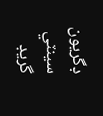ڊگريون سينٽي گريڊ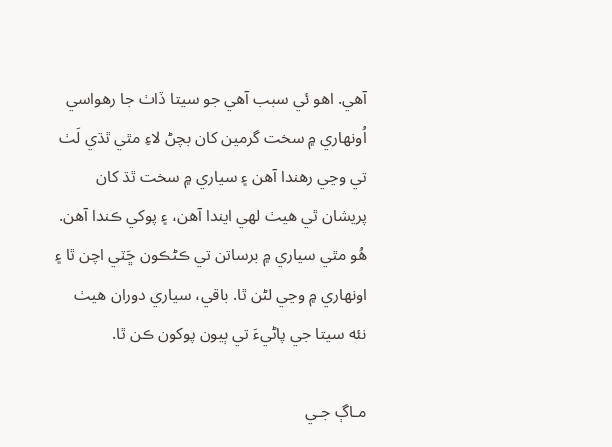آھي. اھو ئي سبب آھي جو سيتا ڏاٺ جا رھواسي اُونھاري ۾ سخت گرمين کان بچڻ لاءِ مٿي ٿڌي لَٺ تي وڃي رھندا آھن ۽ سياري ۾ سخت ٿڌ کان پريشان ٿي ھيٺ لھي ايندا آھن، ۽ پوکي ڪندا آھن. ھُو مٿي سياري ۾ برساتن تي ڪڻڪون ڇَٽي اچن ٿا ۽ اونھاري ۾ وڃي لڻن ٿا. باقي، سياري دوران ھيٺ نئه سيتا جي پاڻيءَ تي ٻيون پوکون ڪن ٿا.

مـاڳ جـي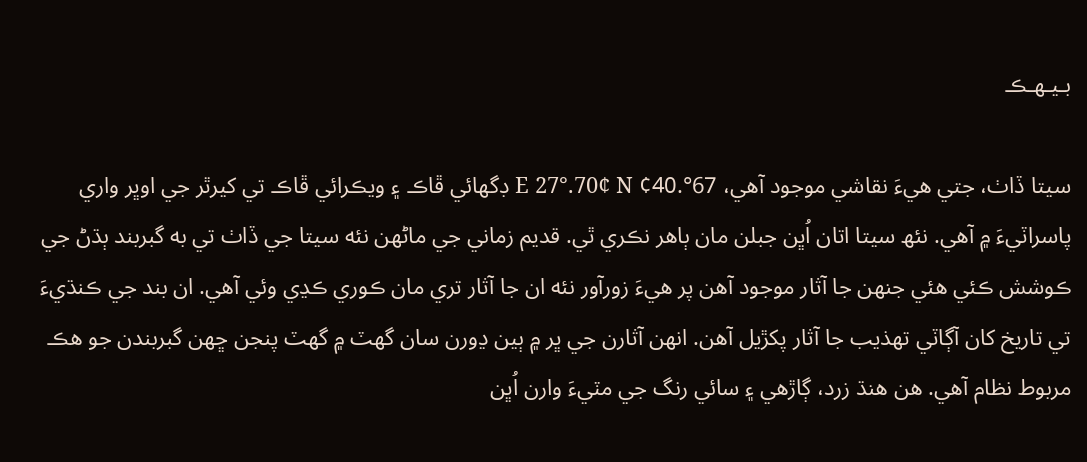بـيـھـڪ

سيتا ڏاٺ، جتي ھيءَ نقاشي موجود آھي، 67°.40¢ E 27°.70¢ N ڊگھائي ڦاڪ ۽ ويڪرائي ڦاڪ تي کيرٿر جي اوڀر واري پاسراٽيءَ ۾ آھي. نئھ سيتا اتان اُڀن جبلن مان ٻاھر نڪري ٿي. قديم زماني جي ماڻھن نئه سيتا جي ڏاٺ تي به گبربند ٻڌڻ جي ڪوشش ڪئي ھئي جنھن جا آثار موجود آھن پر ھيءَ زورآور نئه ان جا آثار تري مان ڪوري ڪڍي وئي آھي. ان بند جي ڪنڌيءَ تي تاريخ کان آڳاٽي تھذيب جا آثار پکڙيل آھن. انھن آثارن جي ڀر ۾ ٻين ڍورن سان گھٽ ۾ گھٽ پنجن ڇھن گبربندن جو ھڪ مربوط نظام آھي. ھن ھنڌ زرد، ڳاڙھي ۽ سائي رنگ جي مٽيءَ وارن اُڀن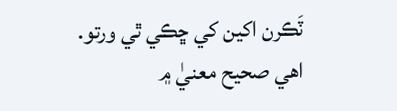ٽَڪرن اکين کي ڇڪي ٿي ورتو. اھي صحيح معنيٰ ۾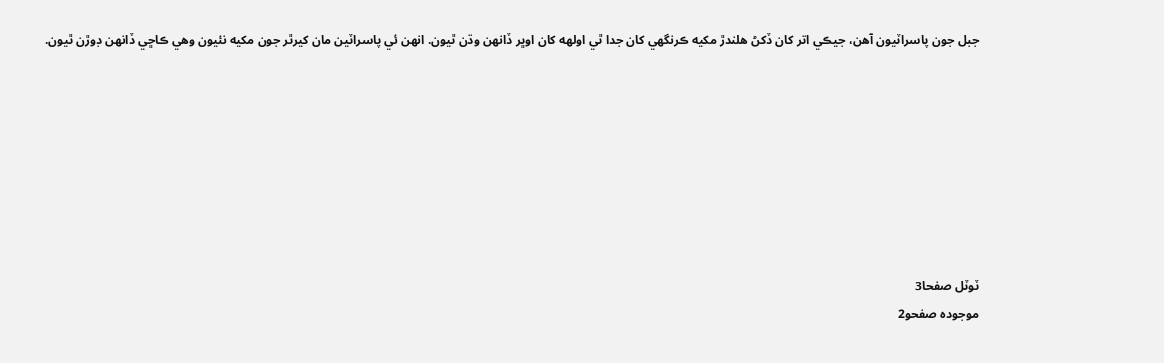جبل جون پاسراٽيون آھن، جيڪي اتر کان ڏکڻ ھلندڙ مکيه ڪرنگھي کان جدا ٿي اولھه کان اوڀر ڏانھن وڌن ٿيون. انھن ئي پاسراٽين مان کيرٿر جون مکيه نئيون وھي ڪاڇي ڏانھن ڊوڙن ٿيون.








ٽوٽل صفحا3
موجودہ صفحو2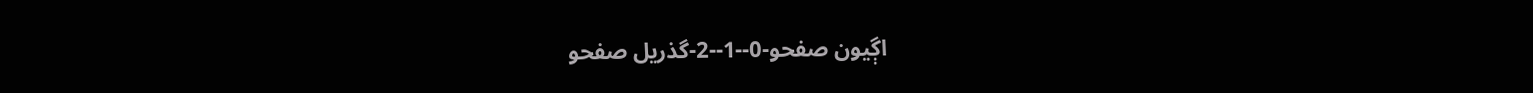اڳيون صفحو-0--1--2-گذريل صفحو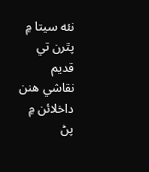نئه سيتا ۾ پٿرن تي قديم نقاشي ھنن داخلائن ۾ پڻ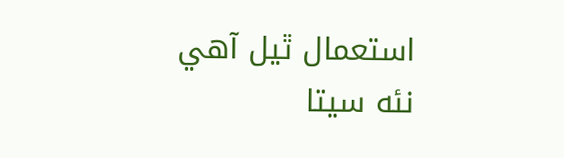استعمال ٿيل آھي
نئه سيتا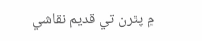۾ پٿرن تي قديم نقاشي